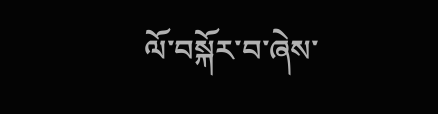ལོ་བསྐོར་བ་ཞེས་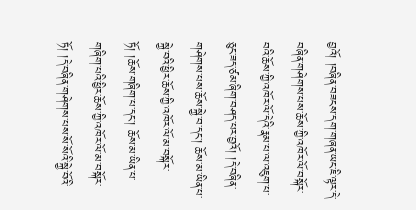བྱའོ། །བཞིན་བཟངས་དག་གཞན་ཡང་ཇི་ལྟར་དེ་བཞིན་གཤེགས་པས་ཆོས་ཀྱི་འཁོར་ལོ་བསྐོར་བའི་ཆོས་ཀྱི་འཁོར་ལོ་དེའི་རྣམ་པ་ལ་འཇུག་པ་ཅུང་ཟད་ཙམ་ཞིག་བཤད་པར་བྱའོ། །དེ་བཞིན་གཤེགས་པས་ཆོས་སྐྱེ་བ་དང་། ཆོས་མ་ཡིན་པ་སྐྱེ་བའི་ཕྱིར་ཆོས་ཀྱི་འཁོར་ལོ་མ་བསྐོར་ཏོ། །ཆོས་གཞིག་པ་དང་། ཆོས་མ་ཡིན་པ་གཞིག་པའི་ཕྱིར་ཆོས་ཀྱི་འཁོར་ལོ་མ་བསྐོར་ཏོ། །དེ་བཞིན་གཤེགས་པས་སོ་སོའི་སྐྱེ་བོའི་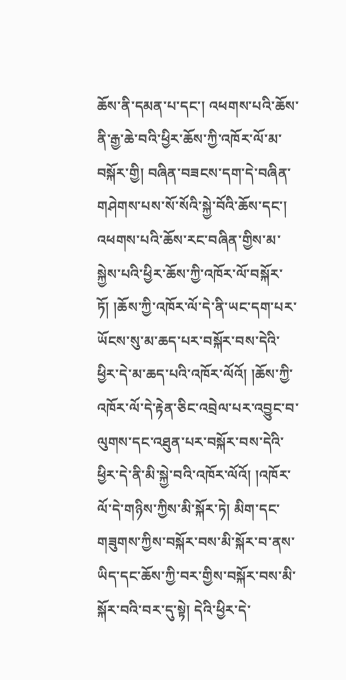ཆོས་ནི་དམན་པ་དང་། འཕགས་པའི་ཆོས་ནི་རྒྱ་ཆེ་བའི་ཕྱིར་ཆོས་ཀྱི་འཁོར་ལོ་མ་བསྐོར་གྱི། བཞིན་བཟངས་དག་དེ་བཞིན་གཤེགས་པས་སོ་སོའི་སྐྱེ་བོའི་ཆོས་དང་། འཕགས་པའི་ཆོས་རང་བཞིན་གྱིས་མ་སྐྱེས་པའི་ཕྱིར་ཆོས་ཀྱི་འཁོར་ལོ་བསྐོར་ཏོ། །ཆོས་ཀྱི་འཁོར་ལོ་དེ་ནི་ཡང་དག་པར་ཡོངས་སུ་མ་ཆད་པར་བསྐོར་བས་དེའི་ཕྱིར་དེ་མ་ཆད་པའི་འཁོར་ལོའོ། །ཆོས་ཀྱི་འཁོར་ལོ་དེ་རྟེན་ཅིང་འབྲེལ་པར་འབྱུང་བ་ལུགས་དང་འཐུན་པར་བསྐོར་བས་དེའི་ཕྱིར་དེ་ནི་མི་སྐྱེ་བའི་འཁོར་ལོའོ། །འཁོར་ལོ་དེ་གཉིས་ཀྱིས་མི་སྐོར་ཏེ། མིག་དང་གཟུགས་ཀྱིས་བསྐོར་བས་མི་སྐོར་བ་ནས་ཡིད་དང་ཆོས་ཀྱི་བར་གྱིས་བསྐོར་བས་མི་སྐོར་བའི་བར་དུ་སྟེ། དེའི་ཕྱིར་དེ་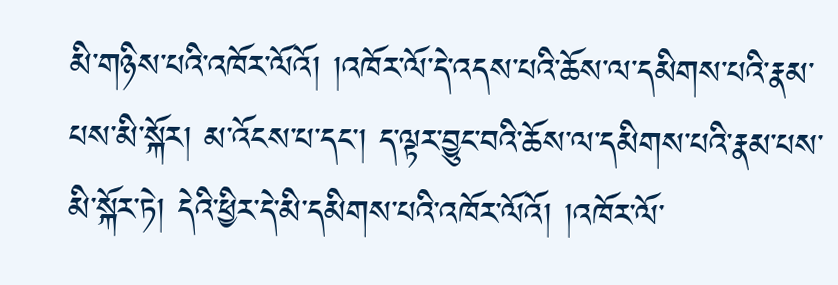མི་གཉིས་པའི་འཁོར་ལོའོ། །འཁོར་ལོ་དེ་འདས་པའི་ཆོས་ལ་དམིགས་པའི་རྣམ་པས་མི་སྐོར། མ་འོངས་པ་དང་། ད་ལྟར་བྱུང་བའི་ཆོས་ལ་དམིགས་པའི་རྣམ་པས་མི་སྐོར་ཏེ། དེའི་ཕྱིར་དེ་མི་དམིགས་པའི་འཁོར་ལོའོ། །འཁོར་ལོ་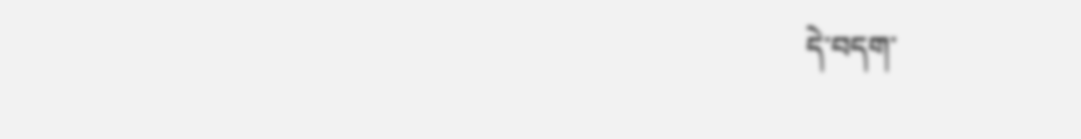དེ་བདག་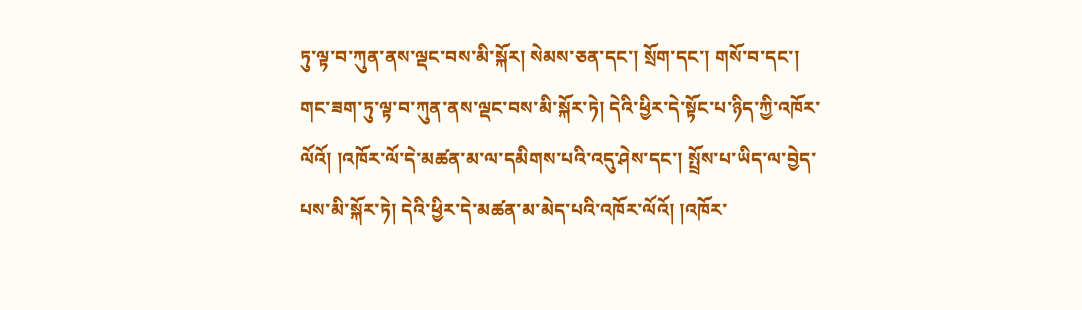ཏུ་ལྟ་བ་ཀུན་ནས་ལྡང་བས་མི་སྐོར། སེམས་ཅན་དང་། སྲོག་དང་། གསོ་བ་དང་། གང་ཟག་ཏུ་ལྟ་བ་ཀུན་ནས་ལྡང་བས་མི་སྐོར་ཏེ། དེའི་ཕྱིར་དེ་སྟོང་པ་ཉིད་ཀྱི་འཁོར་ལོའོ། །འཁོར་ལོ་དེ་མཚན་མ་ལ་དམིགས་པའི་འདུ་ཤེས་དང་། སྤྲོས་པ་ཡིད་ལ་བྱེད་པས་མི་སྐོར་ཏེ། དེའི་ཕྱིར་དེ་མཚན་མ་མེད་པའི་འཁོར་ལོའོ། །འཁོར་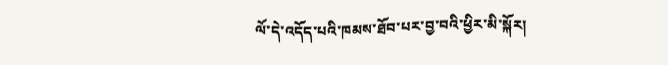ལོ་དེ་འདོད་པའི་ཁམས་ཐོབ་པར་བྱ་བའི་ཕྱིར་མི་སྐོར།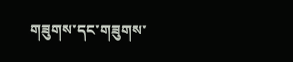གཟུགས་དང་གཟུགས་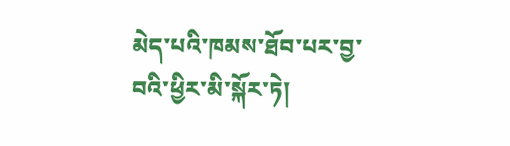མེད་པའི་ཁམས་ཐོབ་པར་བྱ་བའི་ཕྱིར་མི་སྐོར་ཏེ།